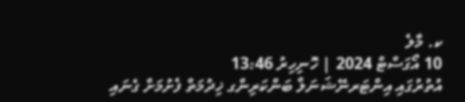ކ. މާލެ
10 އޯގަސްޓް 2024 | ހޮނިހިރު 13:46
އުތުރުގައި އިންޓަރނޭޝަނަލް ބަންކަރިންގ ޚިދުމަތް ފެށުމަށް ގެނައި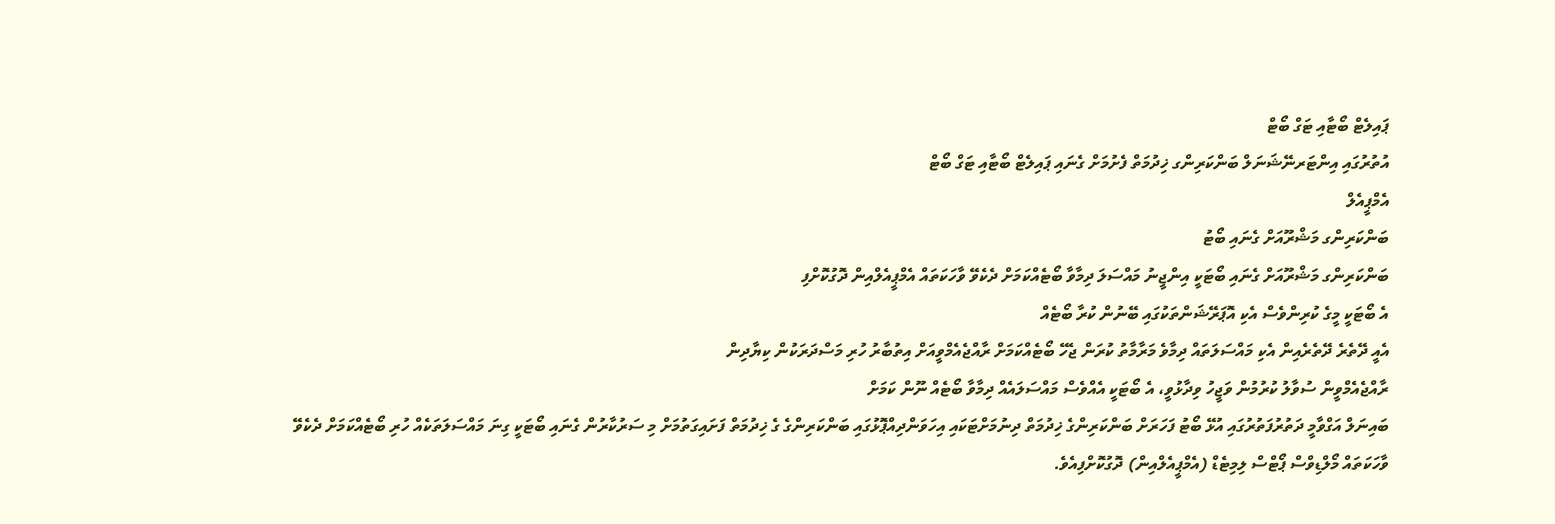ޕައިލެޓް ބޯޓާއި ޓަގް ބޯޓް
އުތުރުގައި އިންޓަރނޭޝަނަލް ބަންކަރިންގ ޚިދުމަތް ފެށުމަށް ގެނައި ޕައިލެޓް ބޯޓާއި ޓަގް ބޯޓް
އެމްޕީއެލް
ބަންކަރިންގ މަޝްރޫއަށް ގެނައި ބޯޓު
ބަންކަރިންގ މަޝްރޫއަށް ގެނައި ބޯޓަކީ އިންޖީނު މައްސަލަ ދިމާވާ ބޯޓެއްކަމަށް ދެކެވޭ ވާހަކަތައް އެމްޕީއެލްއިން ދޮގުކޮށްފި
އެ ބޯޓަކީ މީގެ ކުރިންވެސް އެކި އޮޕަރޭޝަންތަކުގައި ބޭނުން ކުރާ ބޯޓެއް
އެއީ ދޭތެރެ ދޭތެރެއިން އެކި މައްސަލަތައް ދިމާވެ މަރާމާތު ކުރަން ޖެހޭ ބޯޓެއްކަމަށް ރާއްޖެއެމްވީއަށް އިތުބާރު ހުރި މަސްދަރަކުން ކިޔާދިން
ރާއްޖެއެމްވީން ސުވާލު ކުރުމުން ވަޖީހު ވިދާޅުވީ، އެ ބޯޓަކީ އެއްވެސް މައްސަލައެއް ދިމާވާ ބޯޓެއް ނޫން ކަމަށް
ބައިނަލް އަގްވާމީ ދަތުރުފަތުރުގައި އުޅޭ ބޯޓު ފަހަރަށް ބަންކަރިންގެ ޚިދުމަތް ދިނުމަށްޓަކައި އިހަވަންދިއްޕޮޅުގައި ބަންކަރިންގެ ގެ ޚިދުމަތް ފަށައިގަތުމަށް މި ސަރުކާރުން ގެނައި ބޯޓަކީ ގިނަ މައްސަލަތަކެއް ހުރި ބޯޓެއްކަމަށް ދެކެވޭ ވާހަކަތައް މޯލްޑިވްސް ޕޯޓްސް ލިމިޓެޑް (އެމްޕީއެލްއިން) ދޮގުކޮށްފިއެވެ.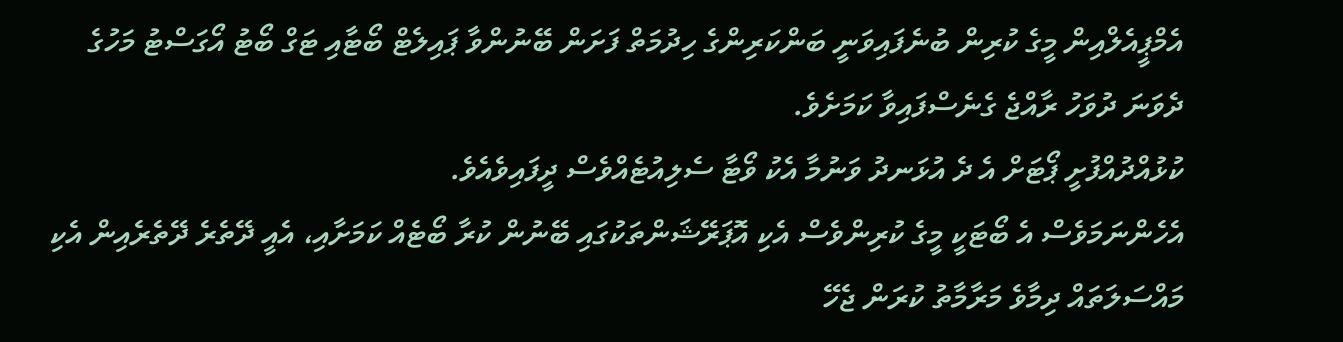އެމްޕީއެލްއިން މީގެ ކުރިން ބުނެފައިވަނީ ބަންކަރިންގެ ހިދުމަތް ފަށަން ބޭނުންވާ ޕައިލެޓް ބޯޓާއި ޓަގް ބޯޓު އޯގަސްޓު މަހުގެ ދެވަނަ ދުވަހު ރާއްޖެ ގެނެސްފައިވާ ކަމަށެވެ.
ކުޅުއްދުއްފުށީ ޕޯޓަށް އެ ދެ އުޅަނދު ވަނުމާ އެކު ވޯޓާ ސެލިއުޓެއްވެސް ދީފައިވެއެވެ.
އެހެންނަމަވެސް އެ ބޯޓަކީ މީގެ ކުރިންވެސް އެކި އޮޕަރޭޝަންތަކުގައި ބޭނުން ކުރާ ބޯޓެއް ކަމަށާއި، އެއީ ދޭތެރެ ދޭތެރެއިން އެކި މައްސަލަތައް ދިމާވެ މަރާމާތު ކުރަން ޖެހޭ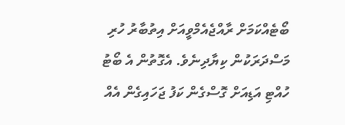ބޯޓެއްކަމަށް ރާއްޖެއެމްވީއަށް އިތުބާރު ހުރި މަސްދަރަކުން ކިޔާދިނެވެ. އެގޮތުން އެ ބޯޓު ހުއްޓި އަޑިއަށް ގޮސްގެން ކަފު ޖަހައިގެން އެއް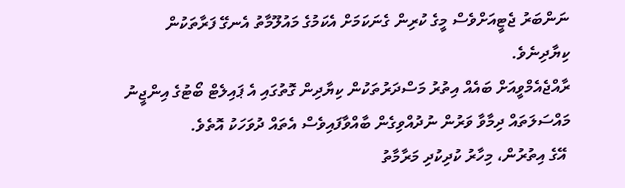ނަންބަރު ޖެޓީއަށްވެސް މީގެ ކުރިން ގެނަކަމަށް އެކަމުގެ މައުލޫމާތު އެނގޭ ފަރާތަކުން ކިޔާދިނެވެ.
ރާއްޖެއެމްވީއަށް ބައެއް އިތުރު މަސްދަރުތަކުން ކިޔާދިން ގޮތުގައި އެ ޕައިލެޓް ބޯޓުގެ އިންޖީނު  މައްސަލަތައް ދިމާވާ ވަރުން ނުދުއްވިގެން ބާއްވާފައިވެސް އެތައް ދުވަހަކު އޮތެވެ.
 އޭގެ އިތުރުން، މިހާރު ކުދިކުދި މަރާމާތު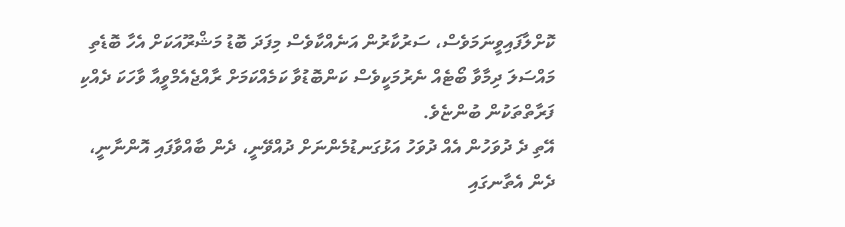ކޮށްލާފައިވީނަމަވެސް، ސަރުކާރުން އަނެއްކާވެސް މިފަދަ ބޮޑު މަޝްރޫއަކަށް އެހާ ބޮޑެތި މައްސަލަ ދިމާވާ ބޯޓެއް ނެރުމަކީވެސް ކަންބޮޑުވާ ކަމެއްކަމަށް ރާއްޖެއެމްވީއާ ވާހަކަ ދެއްކި ފަރާތްތަކުން ބުންޏެވެ.
އޭތި ދެ ދުވަހުން އެއް ދުވަހު އަޅުގަނޑުމެންނަށް ދުއްވޭނީ، ދެން ބާއްވާފައި އޮންނާނީ، ދެން އެތާނގައި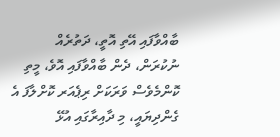ބާއްވާފައި އޭތި އޮތީ، ދަތުރެއް ނުކުރަން، ދެން ބާއްވާފައި އޮވެ، މީތި ކޮންމެވެސް ވަރަކަށް ރިޕެއަރ ކޮށްލާފަ އެ ގެންދިޔައީ، މި ދާއިރާގައި އުޅޭ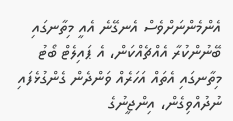އެންމެންނަށްވެސް އެނގޭނެ އެއީ މިތާނގައި ބޭނުންކުރާ އެއްޗެއްކަން، އެ ޕައިލެޓް ބޯޓު މިތާނގައި އެތައް އަހަރެއް ވަންދެން ގެންގުޅެފައި ނުދުއްވިގެން، އިންޖީނުގެ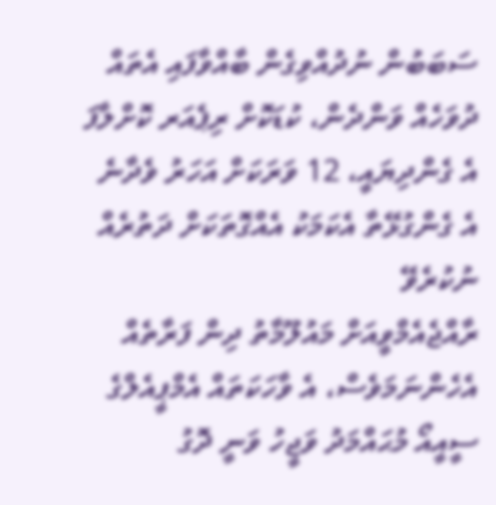ސަބަބުން ނުދުއްވިގެން ބާއްވާފައި އެތައް ދުވަހެއް ވަންދެން، ކުޑަކޮށް ރިޕެއަރ ކޮށްލާފަ އެ ގެންދިޔައީ، 12 ވަރަކަށް އަހަރު ވެދާނެ އެ ގެންގުޅޭތާ އެކަމަކު އެއްގޮތަކަށް ދަތުރެއް ނުކުރެވޭ
ރާއްޖެއެމްވީއަށް މައުލޫމާތު ދިން ފަރާތެއް
އެހެންނަމަވެސް، އެ ވާހަކަތައް އެމްޕީއެލްގެ ސީއީއޯ މުޙައްމަދު ވަޖީހު ވަނީ ދޮގު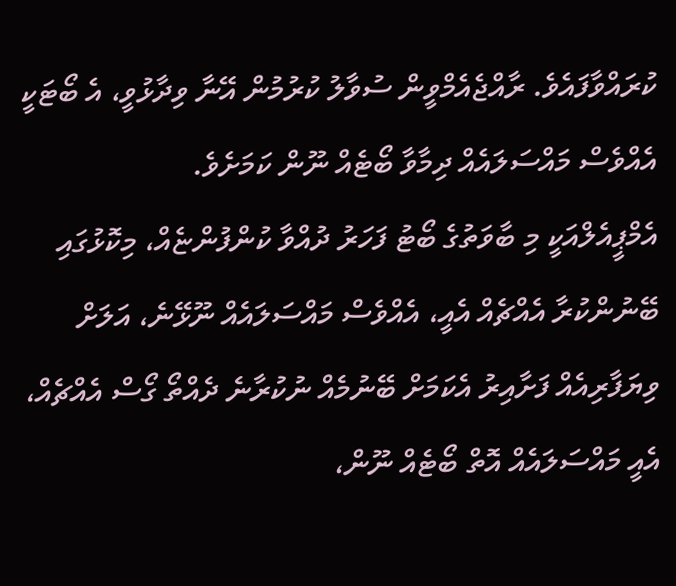ކުރައްވާފައެވެ. ރާއްޖެއެމްވީން ސުވާލު ކުރުމުން އޭނާ ވިދާޅުވީ، އެ ބޯޓަކީ އެއްވެސް މައްސަލައެއް ދިމާވާ ބޯޓެއް ނޫން ކަމަށެވެ.
އެމްޕީއެލްއަކީ މި ބާވަތުގެ ބޯޓު ފަހަރު ދުއްވާ ކުންފުންޏެއް، މިކޮޅުގައި ބޭނުންކުރާ އެއްޗެއް އެއީ، އެއްވެސް މައްސަލައެއް ނޫޅޭނެ، އަލަށް ވިޔަފާރިއެއް ފަށާއިރު އެކަމަށް ބޭނުމެއް ނުކުރާނެ ދެއްތޯ ގޯސް އެއްޗެއް، އެއީ މައްސަލައެއް އޮތް ބޯޓެއް ނޫން،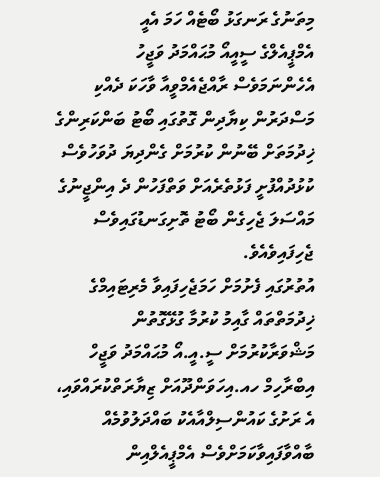މިތަނުގެ ރަނގަޅު ބޯޓެއް ހަމަ އެއީ
އެމްޕީއެލްގެ ސީއީއޯ މުޙައްމަދު ވަޖީހު
އެހެންނަމަވެސް ރާއްޖެއެމްވީއާ ވާހަކަ ދެއްކި މަސްދަރުން ކިޔާދިން ގޮތުގައި ބޯޓު ބަންކަރިންގެ ޚިދުމަތަށް ބޭނުން ކުރުމަށް ގެންދިޔަ ދުވަހުވެސް ކުޅުދުއްފުށީ ފަޅުތެރެއަށް ވަތްފަހުން ދެ އިންޖީނުގެ މައްސަލަ ޖެހިގެން ބޯޓު ތޮށިގަނޑުގައިވެސް ޖެހިފައިވެއެވެ.
އުތުރުގައި ފެށުމަށް ހަމަޖެހިފައިވާ މެރިޓައިމްގެ ޚިދުމަތްތައް ގާއިމު ކުރުމާ ގުޅޭގޮތުން މަޝްވަރާކުރުމަށް ސީ.އީ.އޯ މުޙައްމަދު ވަޖީހް އިބްރާހިމް ހއ.އިހަވަންދޫއަށް ޒިޔާރަތްކުރައްވައި، އެ ރަށުގެ ކައުންސިލްއާއެކު ބައްދަލުވުމެއް ބާއްވާފައިވާކަމަށްވެސް އެމްޕީއެލްއިން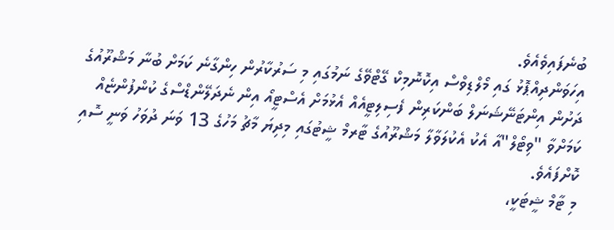ބުނެފައިވެއެވެ.
އިހަވަންދިއްޕޮޅު ގައި މޯލްޑިވްސް އިކޮނޮމިކް ގޭޓްވޭގެ ނަމުގައި މި ސަރުކާރުން ހިންގާނެ ކަމަށް ބުނާ މަޝްރޫއުގެ ދަށުން އިންޓަނޭޝަނަލް ބަންކަރިން ފެސިލިޓީއެއް އެޅުމަށް އެސްޓީއޯ އިން ނެދަލޭންޑްސްގެ ކުންފުންޏެއް ކަމަށްވާ "ވިޓޯލް"އާ އެކު އެކުލަވާލާ މަޝްރޫއުގެ ޓާރމް ޝީޓުގައި މިދިޔަ މާޗު މަހުގެ 13 ވަނަ ދުވަހު ވަނީ ސޮއި ކޮށްފައެވެ.
މި ޓާމް ޝީޓަކީ،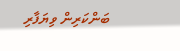ބަންކަރިން ވިޔަފާރި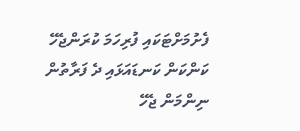ފެށުމަށްޓަކައި ފުރިހަމަ ކުރަންޖެހޭ ކަންކަން ކަނޑައަޅައި ދެ ފަރާތުން ނިންމަން ޖެހޭ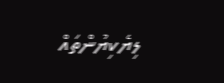ލިޔެކިޔުންތައް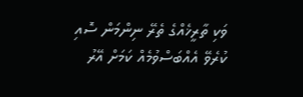ވަކި ތާރީޚެއްގެ ތެރޭ ނިންމަން ސޮއި ކުރެވޭ އެއްބަސްވުމެއް ކަމަށް އޭރު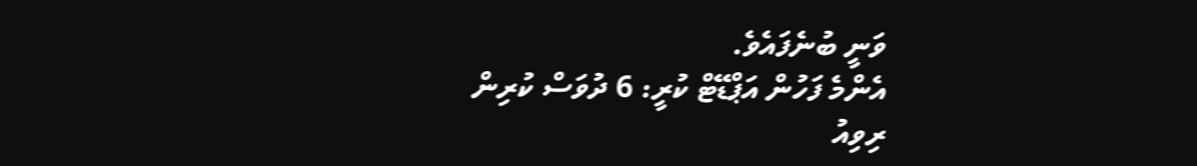ވަނީ ބުނެފައެވެ.
އެންމެ ފަހުން އަޕްޑޭޓް ކުރީ: 6 ދުވަސް ކުރިން
ރިވިއު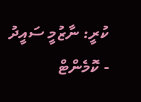ކުރީ: ނާޒުމީ ސައީދު
- ކޮމެންޓް